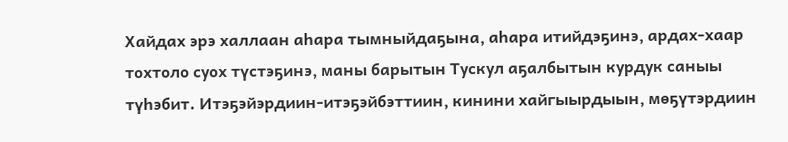Хайдах эрэ халлаан аһара тымныйдаҕына, аһара итийдэҕинэ, ардах-хаар тохтоло суох түстэҕинэ, маны барытын Тускул аҕалбытын курдук саныы түһэбит. Итэҕэйэрдиин-итэҕэйбэттиин, кинини хайгыырдыын, мөҕүтэрдиин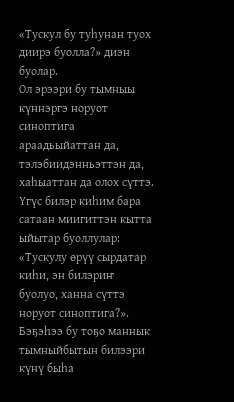«Тускул бу туһунан туох диирэ буолла?» диэн буолар.
Ол эрээри бу тымныы күннэргэ норуот синоптига араадьыйаттан да, тэлэбиидэнньэттэн да, хаһыаттан да олох сүттэ. Үгүс билэр киһим бара сатаан миигиттэн кытта ыйытар буоллулар: «Тускулу өрүү сырдатар киһи, эн билэриҥ буолуо, ханна сүттэ норуот синоптига?». Бэҕэһээ бу тоҕо маннык тымныйбытын билээри күнү быһа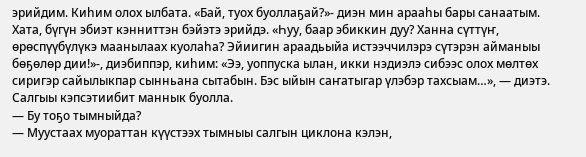эрийдим. Киһим олох ылбата. «Бай, туох буоллаҕай?»- диэн мин арааһы бары санаатым. Хата, бүгүн эбиэт кэнниттэн бэйэтэ эрийдэ. «Һуу, баар эбиккин дуу? Ханна сүттүҥ, өрөспүүбүлүкэ маанылаах куолаһа? Эйиигин араадьыйа истээччилэрэ сүтэрэн айманыы бөҕөлөр дии!»-, диэбиппэр, киһим: «Ээ, уоппуска ылан, икки нэдиэлэ сибээс олох мөлтөх сиригэр сайылыкпар сынньана сытабын. Бэс ыйын саҥатыгар үлэбэр тахсыам…», — диэтэ. Салгыы кэпсэтиибит маннык буолла.
— Бу тоҕо тымныйда?
— Муустаах муораттан күүстээх тымныы салгын циклона кэлэн,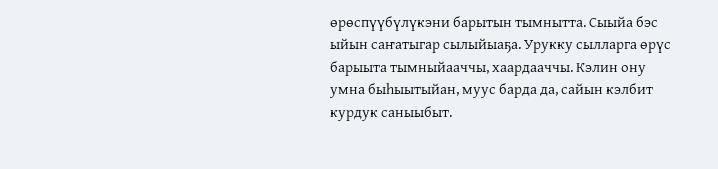өрөспүүбүлүкэни барытын тымнытта. Сыыйа бэс ыйын саҥатыгар сылыйыаҕа. Урукку сылларга өрүс барыыта тымныйааччы, хаардааччы. Кэлин ону умна быһыытыйан, муус барда да, сайын кэлбит курдук саныыбыт.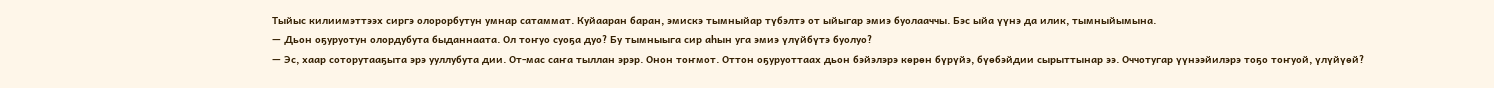Тыйыс килиимэттээх сиргэ олорорбутун умнар сатаммат. Куйааран баран, эмискэ тымныйар түбэлтэ от ыйыгар эмиэ буолааччы. Бэс ыйа үүнэ да илик, тымныйымына.
— Дьон оҕуруотун олордубута быданнаата. Ол тоҥуо суоҕа дуо? Бу тымныыга сир аһын уга эмиэ үлүйбүтэ буолуо?
— Эс, хаар соторутааҕыта эрэ ууллубута дии. От-мас саҥа тыллан эрэр. Онон тоҥмот. Оттон оҕуруоттаах дьон бэйэлэрэ көрөн бүрүйэ, бүөбэйдии сырыттынар ээ. Оччотугар үүнээйилэрэ тоҕо тоҥуой, үлүйүөй?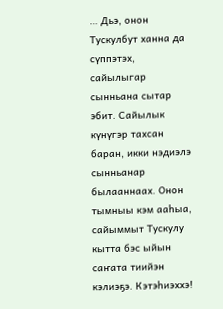… Дьэ, онон Тускулбут ханна да сүппэтэх, сайылыгар сынньана сытар эбит. Сайылык күнүгэр тахсан баран, икки нэдиэлэ сынньанар былааннаах. Онон тымныы кэм ааһыа, сайыммыт Тускулу кытта бэс ыйын саҥата тиийэн кэлиэҕэ. Кэтэһиэххэ!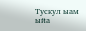Тускул ыам ыйа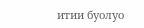итии буолуо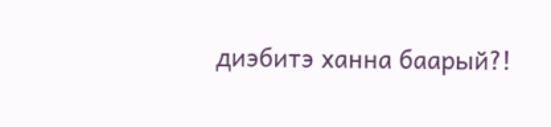диэбитэ ханна баарый?!